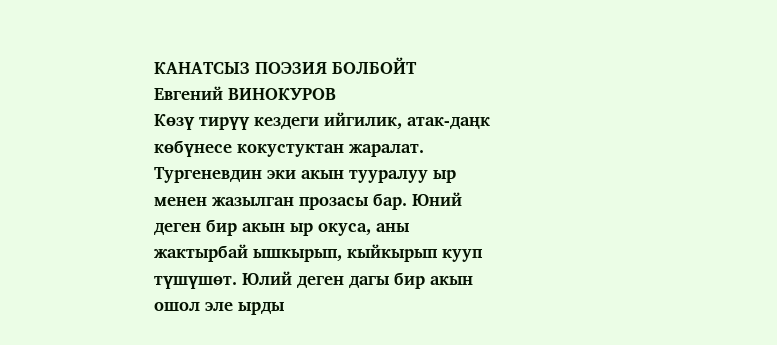КАНАТСЫЗ ПОЭЗИЯ БОЛБОЙТ
Евгений ВИНОКУРОВ
Көзү тирүү кездеги ийгилик, атак-даңк көбүнесе кокустуктан жаралат.
Тургеневдин эки акын тууралуу ыр менен жазылган прозасы бар. Юний деген бир акын ыр окуса, аны жактырбай ышкырып, кыйкырып кууп түшүшөт. Юлий деген дагы бир акын ошол эле ырды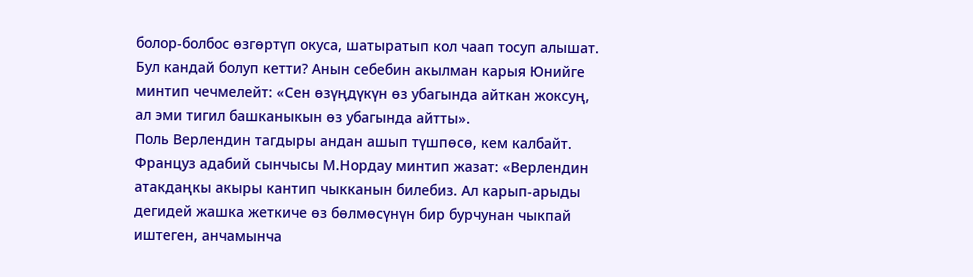болор-болбос өзгөртүп окуса, шатыратып кол чаап тосуп алышат.
Бул кандай болуп кетти? Анын себебин акылман карыя Юнийге минтип чечмелейт: «Сен өзүңдүкүн өз убагында айткан жоксуң, ал эми тигил башканыкын өз убагында айтты».
Поль Верлендин тагдыры андан ашып түшпөсө, кем калбайт.
Француз адабий сынчысы М.Нордау минтип жазат: «Верлендин атакдаңкы акыры кантип чыкканын билебиз. Ал карып-арыды дегидей жашка жеткиче өз бөлмөсүнүн бир бурчунан чыкпай иштеген, анчамынча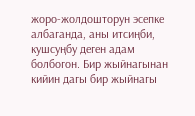жоро-жолдошторун эсепке албаганда, аны итсиңби, кушсуңбу деген адам болбогон. Бир жыйнагынан кийин дагы бир жыйнагы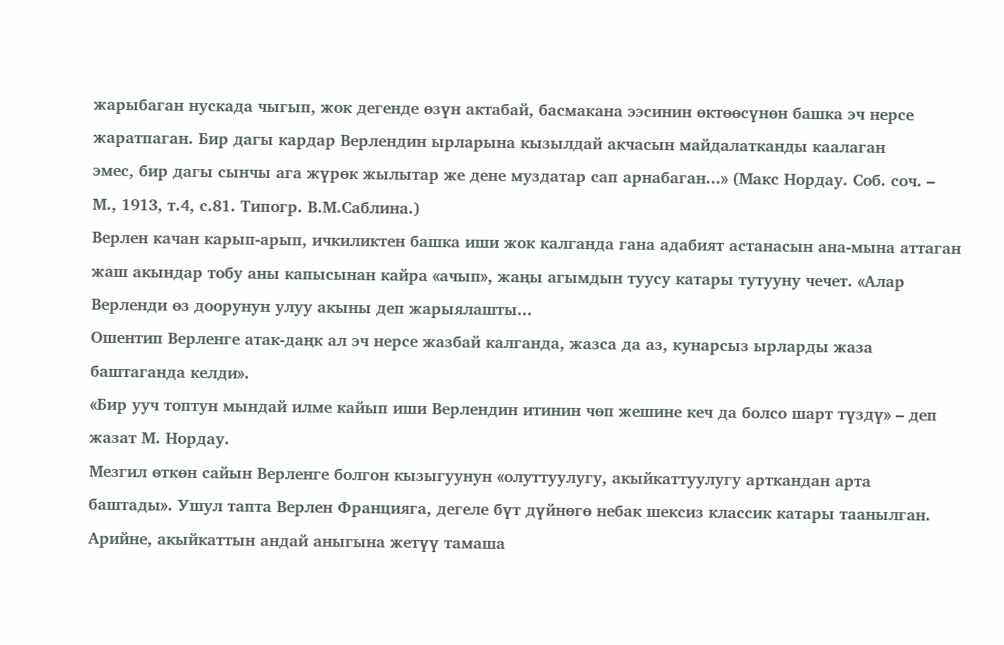жарыбаган нускада чыгып, жок дегенде өзүн актабай, басмакана ээсинин өктөөсүнөн башка эч нерсе жаратпаган. Бир дагы кардар Верлендин ырларына кызылдай акчасын майдалатканды каалаган
эмес, бир дагы сынчы ага жүрөк жылытар же дене муздатар сап арнабаган...» (Макс Нордау. Соб. соч. – М., 1913, т.4, с.81. Типогр. В.М.Саблина.)
Верлен качан карып-арып, ичкиликтен башка иши жок калганда гана адабият астанасын ана-мына аттаган жаш акындар тобу аны капысынан кайра «ачып», жаңы агымдын туусу катары тутууну чечет. «Алар Верленди өз доорунун улуу акыны деп жарыялашты...
Ошентип Верленге атак-даңк ал эч нерсе жазбай калганда, жазса да аз, кунарсыз ырларды жаза баштаганда келди».
«Бир ууч топтун мындай илме кайып иши Верлендин итинин чөп жешине кеч да болсо шарт түздү» – деп жазат М. Нордау.
Мезгил өткөн сайын Верленге болгон кызыгуунун «олуттуулугу, акыйкаттуулугу арткандан арта баштады». Ушул тапта Верлен Францияга, дегеле бүт дүйнөгө небак шексиз классик катары таанылган.
Арийне, акыйкаттын андай аныгына жетүү тамаша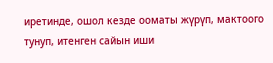иретинде, ошол кезде ооматы жүрүп, мактоого тунуп, итенген сайын иши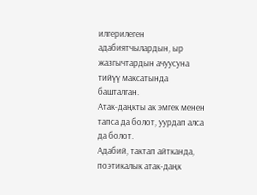илгерилеген адабиятчылардын, ыр жазгычтардын ачуусуна тийүү максатында башталган.
Атак-даңкты ак эмгек менен тапса да болот, уурдап алса да болот.
Адабий, тактап айтканда, поэтикалык атак-даңк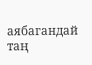аябагандай таң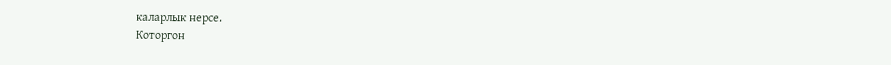каларлык нерсе.
Которгон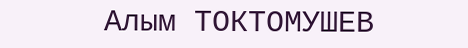Алым ТОКТОМУШЕВ